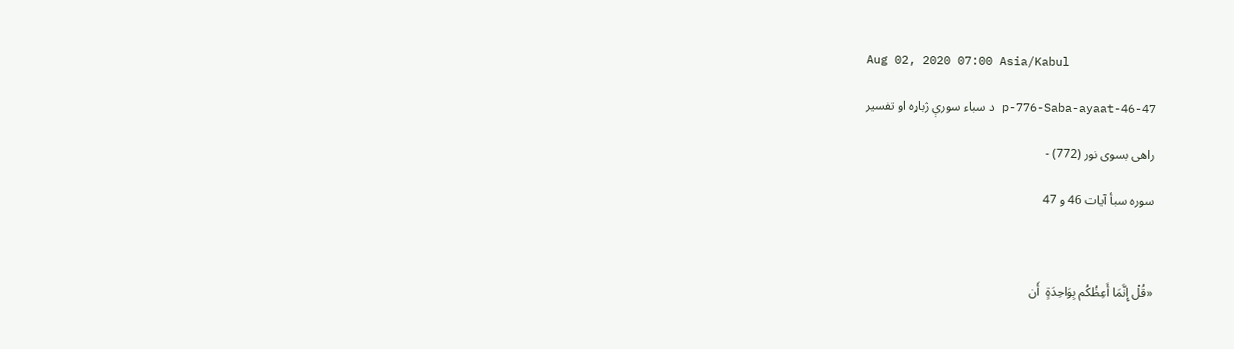Aug 02, 2020 07:00 Asia/Kabul

p-776-Saba-ayaat-46-47 د سباء سورې ژباړه او تفسیر

راهی بسوی نور (772) -

سوره سبأ آیات 46 و 47



«قُلْ إِنَّمَا أَعِظُکُم بِوَاحِدَةٍ  أَن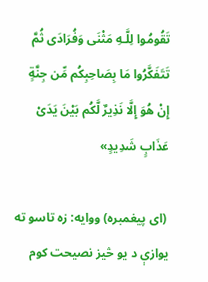تَقُومُوا لِلَّـهِ مَثْنَى وَفُرَادَى ثُمَّ تَتَفَکَّرُوا مَا بِصَاحِبِکُم مِّن جِنَّةٍ إِنْ هُوَ إِلَّا نَذِیرٌ لَّکُم بَیْنَ یَدَیْ عَذَابٍ شَدِیدٍ»

 (ای پیغمبره) ووایه: زه تاسو ته یوازې د یو څیز نصیحت کوم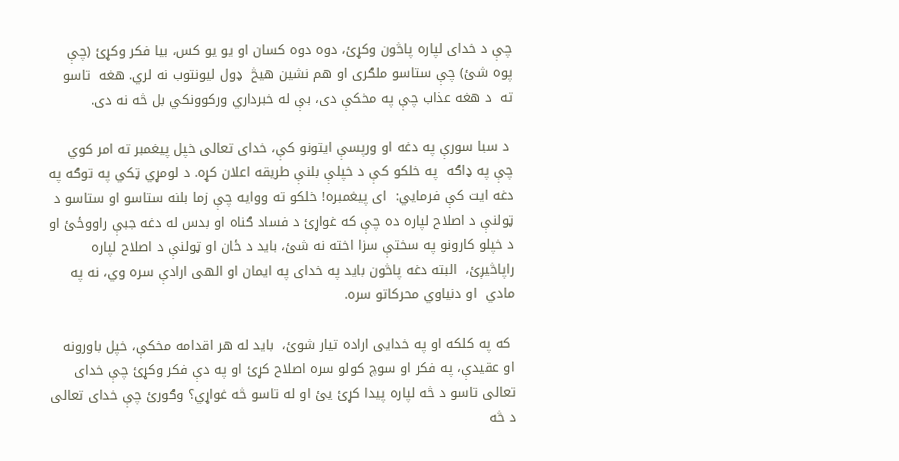چې د خدای لپاره پاڅون وکړئ، دوه دوه کسان او یو یو کس، بیا فکر وکړئ (چې پوه شئ) چې ستاسو ملګری او هم نشین هیڅ  ډول لیونتوب نه لري. هغه  تاسو ته  د هغه عذاب چې په مخکې دی، بې له خبرداري ورکوونکي بل څه نه دی.

 د سبا سورې په دغه او ورپسې ایتونو کې، خدای تعالی خپل پيغمبر ته امر کوي چې په ډاګه  په خلکو کې د خپلې بلنې طریقه اعلان کړه. د لومړي ټکي په توګه په دغه ایت کې فرمایي:  ای پیغمبره! خلکو ته ووایه چې زما بلنه ستاسو او ستاسو د ټولنې د اصلاح لپاره ده چې که غواړئ د فساد ګناه او بدس له دغه جبې راووځئ او د خپلو کارونو په سختې سزا اخته نه شئ، باید د ځان او ټولنې د اصلاح لپاره  راپاڅیږئ،  البته دغه پاڅون باید په خدای په ایمان او الهی ارادې سره وي، نه په مادي  او دنیاوي محرکاتو سره.

 که په کلکه او په خدایی اراده تیار شوئ،  باید له هر اقدامه مخکې، خپل باورونه  او عقیدې، په فکر او سوچ کولو سره اصلاح کړئ او په دې فکر وکړئ چې خدای تعالی تاسو د څه لپاره پیدا کړئ یئ او له تاسو څه غواړي؟ وګورئ چې خدای تعالی د څه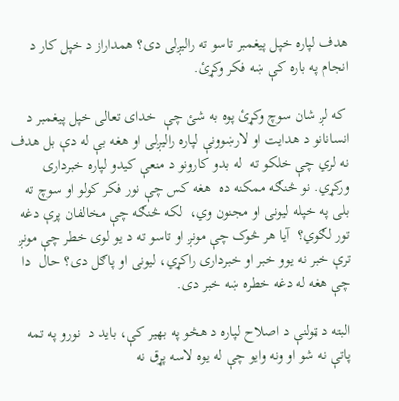هدف لپاره خپل پيغمبر تاسو ته رالیږلی دی؟ همداراز د خپل کار د انجام په باره کې ښه فکر وکړئ.

 که لږ شان سوچ وکړئ پوه به شئ چې  خدای تعالی خپل پیغمبر د انسانانو د هدایت او لارښوونې لپاره رالیږلی او هغه بې له دې بل هدف نه لري چې خلکو ته  له بدو کارونو د منعې کیدو لپاره خبرداری ورکړي. نو څنګه ممکنه ده  هغه کس چې نور فکر کولو او سوچ ته بلی په خپله لیونی او مجنون وي،  لکه څنګه چې مخالفان پرې دغه تور لګوي؟  آیا هر څوک چې مونږ او تاسو ته د یو لوی خطر چې مونږ ترې خبر نه یوو خبر او خبرداری راکړي، لیونی او پاګل دی؟ حال  دا چې هغه له دغه خطره ښه خبر دی.

البته د ټولنې د اصلاح لپاره د هڅو په بهیر کې، باید د  نورو په تمه پاتې نه شو او ونه وایو چې له یوه لاسه پړق نه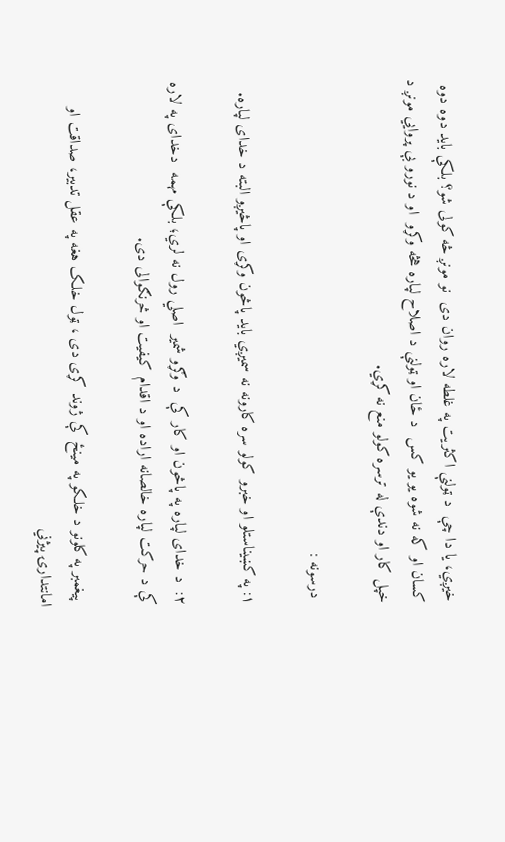خیږي، یا دا چې  د ټولنې اکثریت په غلطه لاره روان دی  نو مونږ څه کولی شو؟ بلکې باید دوه دوه کسان او که نه شوه یو یو کس  د ځان او ټولنې د اصلاح لپاره هڅه وکړو  او د نورو بې پروایي مونږ د خپل کار او دندې له ترسره کولو منع نه کړي.

 درسونه :

۱: په کښیناستلو او خبرو کولو سره کارونه نه سمیږي باید پاڅون وکړی او پاڅیږو البته د خدای لپاره.

۲:  د خدای لپاره په پاڅون او کار کې  د وګړو شمیر  اصلي رول نه لري؛ بلکې مهمه  دخدای په لاره کې د حرکت لپاره خالصانه اراده او د اقدام کیفیت او څرنګوالی دی.

 پیغمبر په کلونو د خلکو په مینځ کې ژوند کړی دی ، ټول خلک هغه په عقل تدبیر، صداقت او امانتدارۍ پیژني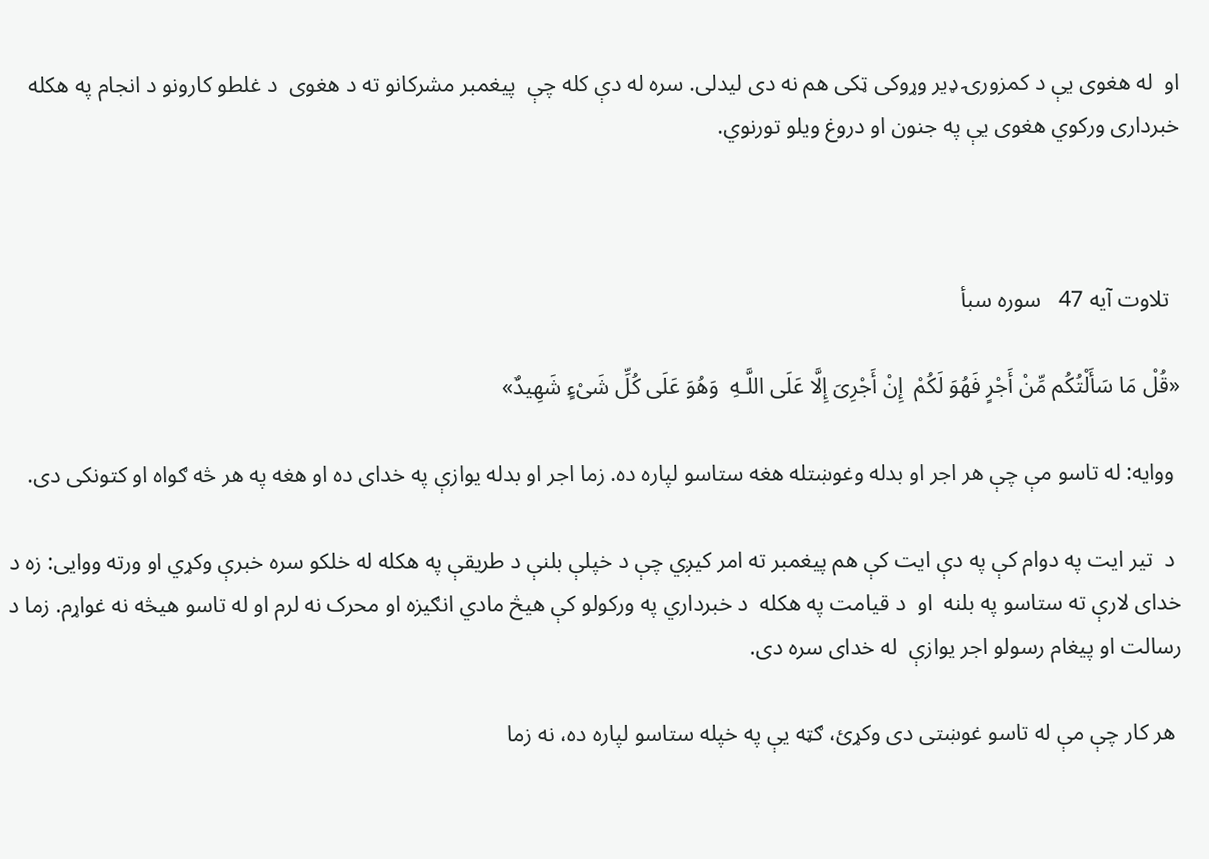او  له هغوی یې د کمزورۍ ډیر وړوکی ټکی هم نه دی لیدلی. سره له دې کله چې  پیغمبر مشرکانو ته د هغوی  د غلطو کارونو د انجام په هکله خبرداری ورکوي هغوی یې په جنون او دروغ ویلو تورنوي.



  تلاوت آیه 47   سوره سبأ

«قُلْ مَا سَأَلْتُکُم مِّنْ أَجْرٍ فَهُوَ لَکُمْ  إِنْ أَجْرِیَ إِلَّا عَلَى اللَّـهِ  وَهُوَ عَلَى کُلِّ شَیْءٍ شَهِیدٌ»

 ووایه: له تاسو مې چې هر اجر او بدله وغوښتله هغه ستاسو لپاره ده. زما اجر او بدله یوازې په خدای ده او هغه په هر څه ګواه او کتونکی دی.

 د  تیر ایت په دوام کې په دې ایت کې هم پیغمبر ته امر کیږي چې د خپلې بلنې د طریقې په هکله له خلکو سره خبرې وکړي او ورته ووایی: زه د خدای لارې ته ستاسو په بلنه  او  د قیامت په هکله  د خبرداري په ورکولو کې هیڅ مادي انګیزه او محرک نه لرم او له تاسو هیڅه نه غواړم. زما د رسالت او پیغام رسولو اجر یوازې  له خدای سره دی.

 هر کار چې مې له تاسو غوښتی دی وکړئ، ګټه یې په خپله ستاسو لپاره ده، نه زما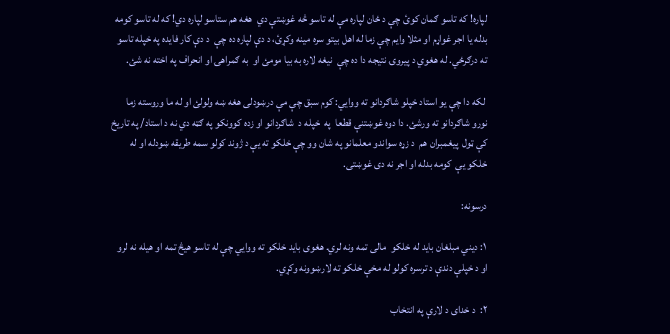لپاره! که تاسو ګمان کوئ چې د ځان لپاره مې له تاسو څه غوښتې دي  هغه هم ستاسو لپاره دي! که له تاسو کومه بدله یا اجر غواړم او مثلا وایم چې زما له اهل بیتو سره مینه وکړئ، د دې لپاره ده چې  د دې کار فایده په خپله تاسو ته درګرځي. له هغوي د پیروۍ نتیجه دا ده چې  نیغه لاره به بیا مومئ او  به ګمراهۍ او انحراف په اخته نه شئ.

 لکه دا چې یو استاد خپلو شاګردانو ته ووایي: کوم سبق چې مې درښودلی هغه ښه ولولئ او له ما وروسته زما نورو شاګردانو ته ورشئ. دا دوه غوښتنې قطعا  په  خپله د  شاګردانو او زده کوونکو په ګټه دي نه د استاد/ په تاریخ کې ټول  پيغمبران هم  د زړه سواندو معلمانو په شان وو چې خلکو ته یې د ژوند کولو سمه طریقه ښودله او له خلکو یې  کومه بدله او اجر نه دی غوښتی.

درسونه:

 ۱: دیني مبلغان باید له خلکو  مالی تمه ونه لري. هغوی باید خلکو ته ووایي چې له تاسو هیڅ تمه او هیله نه لرو او د خپلې دندې د ترسره کولو له مخې خلکو ته لارښوونه وکړي.

۲:  د خدای د لارې په انتخاب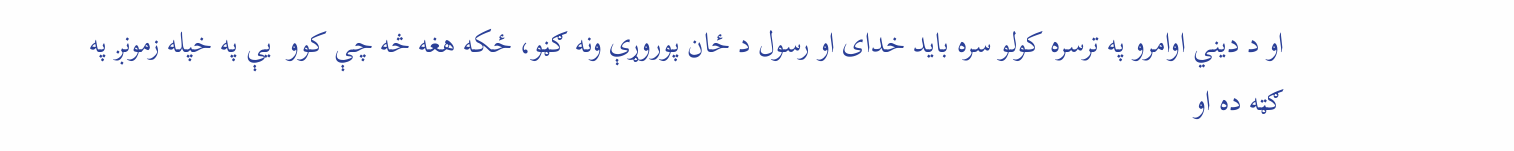او د دیني اوامرو په ترسره کولو سره باید خدای او رسول د ځان پوروړې ونه ګڼو، ځکه هغه څه چې کوو  یې په خپله زمونږ په ګټه ده او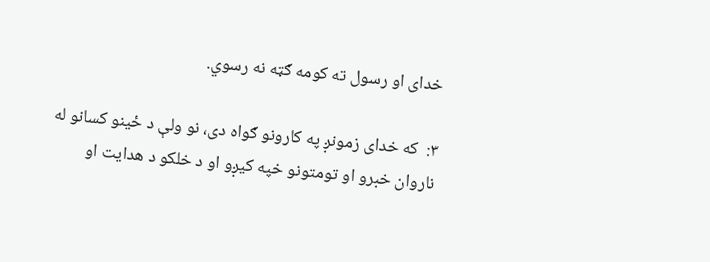خدای او رسول ته کومه ګټه نه رسوي.

۳:  که خدای زمونږ په کارونو ګواه دی، نو ولې د ځینو کسانو له ناروان خبرو او تومتونو خپه کیږو او د خلکو د هدایت او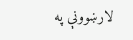لارښوونې په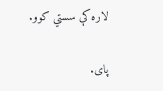لاره کې سستي کوو.

پای.